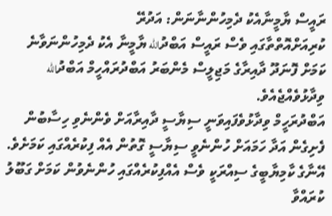ރައީސް ޔާމީނާއެކު ދެމިހުންނާނަން: އަދުރޭ
ކުރިއަށްއޮތްތާގައި ވެސް ރައީސް އަބްދުالله ޔާމީނާ އެކު ދެމިހުންނަވާނެ ކަމަށް ފޮނަދޫ ދާއިރާގެ މަޖިލީސް މެންބަރު އަބްދުރައްހީމް އަބްދުالله ވިދާޅުވެއްޖެއެވެ.
އަބްދުރަހީމް ވިދާޅުވެފައިވަނީ ސިޔާސީ ދާއިރާއަށް ވެންނެވި ހިސާބުން ފެށިގެން އަދާ ހަމައަށް ހުންނެވީ ސިޔާސީ ގޮތުން އެއް ފިކުރެއްގައި ކަމަށެވެ. އޭނާގެ ކާމިޔާބީގެ ސިއްރަކީ ވެސް އެއްފިކުރެއްގައި ހުންނެވުން ކަމަށް ގަބޫލު ކުރައްވާ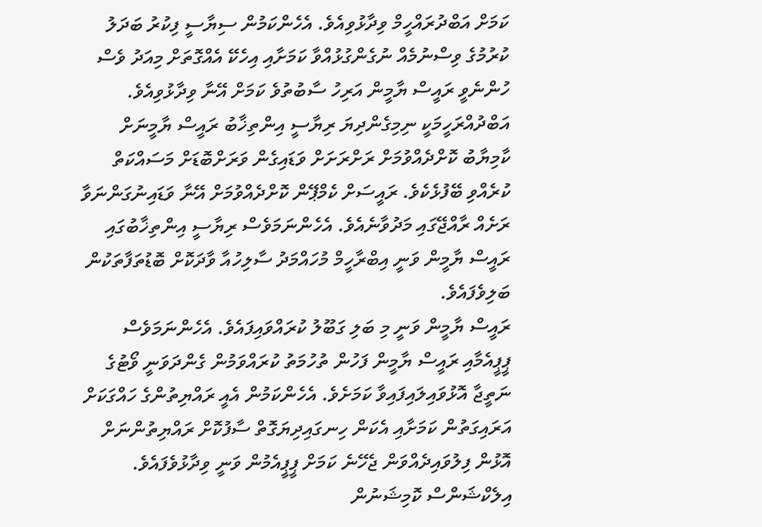ކަމަށް އަބްދުރައްހީމް ވިދާޅުވިއެވެ. އެހެންކަމުން ސިޔާސީ ފިކުރު ބަދަލު ކުރުމުގެ ވިސްނުމެއް ނުގެންގުޅުއްވާ ކަމަށާއި އިހެކޭ އެއްގޮތަށް މިއަދު ވެސް ހުންނެވީ ރައީސް ޔާމީން އަރިހު ސާބުތުވެ ކަމަށް އޭނާ ވިދާޅުވިއެވެ.
އަބްދުއްރަހީމަކީ ނިމިގެންދިޔަ ރިޔާސީ އިންތިޚާބު ރައީސް ޔާމީނަށް ކާމިޔާބު ކޮށްދެއްވުމަށް ރަށްރަށަށް ވަޑައިގެން ވަރަށްބޮޑަށް މަސައްކަތް ކުރެއްވި ބޭފުޅެކެވެ. ރައީސަށް ކެމްޕޭން ކޮށްދެއްވުމަށް އޭނާ ވަޑައިނުގަންނަވާ ރަށެއް ރާއްޖޭގައި މަދުވާނެއެވެ. އެހެންނަމަވެސް ރިޔާސީ އިންތިޚާބުގައި ރައީސް ޔާމީން ވަނީ އިބްރާހީމް މުހައްމަދު ސާލިހުއާ ވާދަކޮށް ބޮޑުތަފާތަކުން ބަލިވެފައެވެ.
ރައީސް ޔާމީން ވަނީ މި ބަލި ގަބޫލު ކުރައްވައިފައެވެ. އެހެންނަމަވެސް ޕީޕީއެމާއި ރައީސް ޔާމީން ފަހުން ތުހުމަތު ކުރައްވަމުން ގެންދަވަނީ ވޯޓުގެ ނަތީޖާ އޮޅުވައިލައިފައިވާ ކަމަށެވެ. އެހެންކަމުން އެއީ ރައްޔިތުންގެ ހައްގަކަށް އަރައިގަތުން ކަމަށާއި އެކަން ހިނގައިދިޔަގޮތް ސާފުކޮށް ރައްޔިތުންނަށް އޮޅުން ފިލުވައިދެއްވަން ޖެހޭނެ ކަމަށް ޕީޕީއެމުން ވަނީ ވިދާޅުވެފައެވެ.
އިލެކްޝަންސް ކޮމިޝަނުން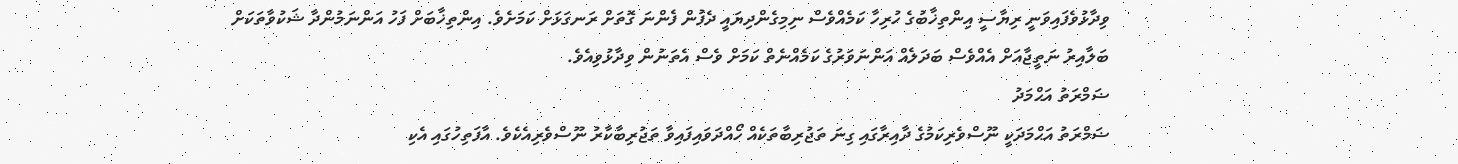ވިދާޅުވެފައިވަނީ ރިޔާސީ އިންތިޚާބުގެ ހުރިހާ ކަމެއްވެސް ނިމިގެންދިޔައީ ދެފުން ފެންނަ ގޮތަށް ރަނގަޅަށް ކަމަށެވެ. އިންތިޚާބަށް ފަހު އަންނަމުންދާ ޝަކުވާތަކަށް ބަލާއިރު ނަތީޖާއަށް އެއްވެސް ބަދަލެއް އަންނަވަރުގެ ކަމެއްނެތް ކަމަށް ވެސް އެތަނުން ވިދާޅުވިއެވެ.
ޟަމްރަތު އަޙްމަދު
ޟަމްރަތު އަޙްމަދަކީ ނޫސްވެރިކަމުގެ ދާއިރާގައި ގިނަ ތަޖުރިބާތަކެއް ހޯއްދަވައިފައިވާ ތަޖުރިބާކާރު ނޫސްވެރިއެކެވެ. އާފަތިހުގައި އެކި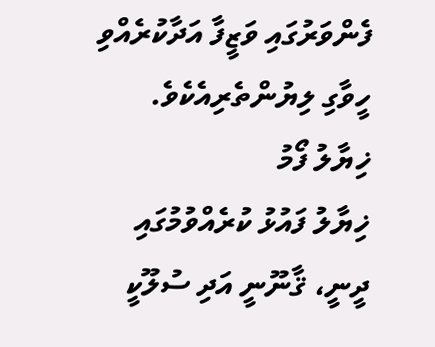ފެންވަރުގައި ވަޒީފާ އަދާކުރެއްވި ހީވާގި ލިޔުންތެރިއެކެވެ.
ޚިޔާލު ފޯމު
ޚިޔާލު ފައުޅު ކުރެއްވުމުގައި ދީނީ، ޤާނޫނީ އަދި ސުލޫކީ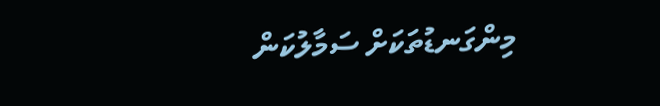މިންގަނޑުތަކަށް ސަމާލުކަން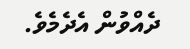ދެއްވުން އެދެމެވެ.